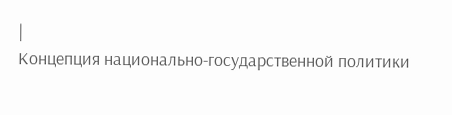|
Концепция национально-государственной политики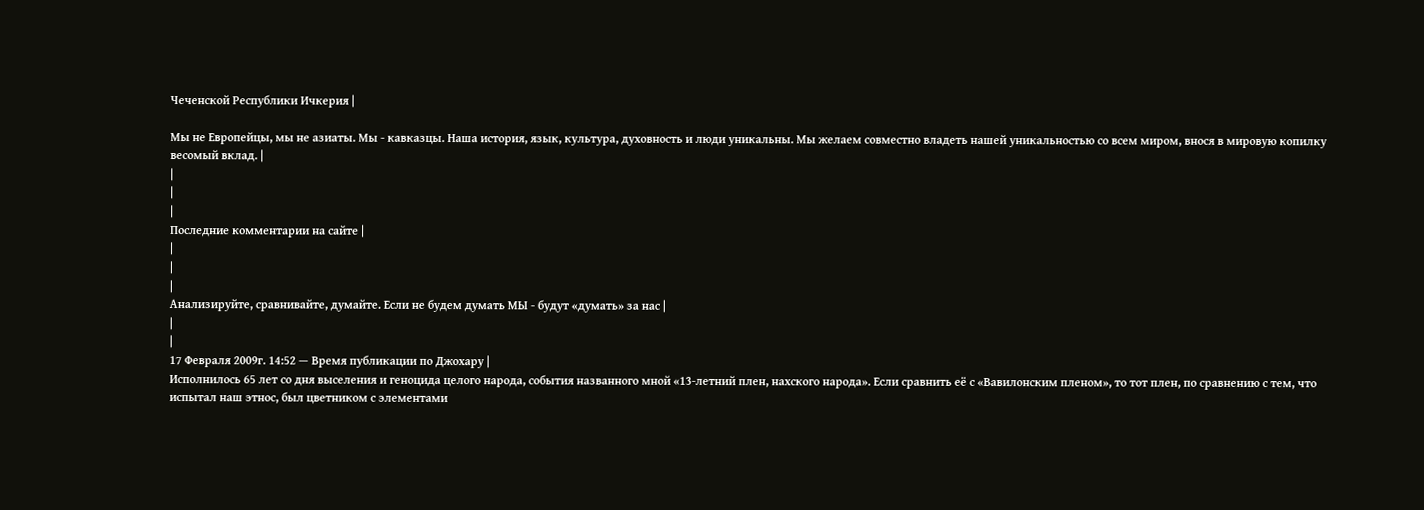Чеченской Республики Ичкерия |

Мы не Европейцы, мы не азиаты. Мы - кавказцы. Наша история, язык, культура, духовность и люди уникальны. Мы желаем совместно владеть нашей уникальностью со всем миром, внося в мировую копилку весомый вклад. |
|
|
|
Последние комментарии на сайте |
|
|
|
Анализируйте, сравнивайте, думайте. Если не будем думать МЫ - будут «думать» за нас |
|
|
17 Февраля 2009г. 14:52 — Время публикации по Джохару |
Исполнилось 65 лет со дня выселения и геноцида целого народа, cобытия названногo мной «13-летний плен, нахского народа». Если сравнить её с «Вавилонским пленом», то тот плен, по сравнению с тем, что испытал наш этнос, был цветником с элементами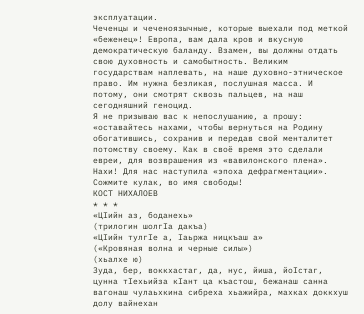эксплуатации.
Чеченцы и чеченоязычные, которые выехали под меткой «беженец»! Европа, вам дала кров и вкусную демократическую баланду. Взамен, вы должны отдать свою духовность и самобытность. Великим государствам наплевать, на наше духовно-этническое право. Им нужна безликая, послушная масса. И потому, они смотрят сквозь пальцев, на наш сегодняшний геноцид.
Я не призываю вас к непослушанию, а прошу: «оставайтесь нахами, чтобы вернуться на Родину обогатившись, сохранив и передав свой менталитет потомству своему. Как в своё время это сделали евреи, для возврашения из «вавилонского плена». Нахи! Для нас наступила «эпоха дефрагментации». Сожмите кулак, во имя свободы!
КОСТ НИХАЛОЕВ
* * *
«ЦIийн аз, боданехь»
(трилогин шолгIа дакъа)
«ЦIийн тулгIе а, Iаьржа ницкъаш а»
(«Кровяная волна и черные силы»)
(хьалхе ю)
Зуда, бер, воккхастаг, да, нус, йиша, йоIстаг, цунна тIехьийза кIант ца къастош, бежанаш санна вагонаш чулаьхкина сибреха хьажийра, махках доккхуш долу вайнехан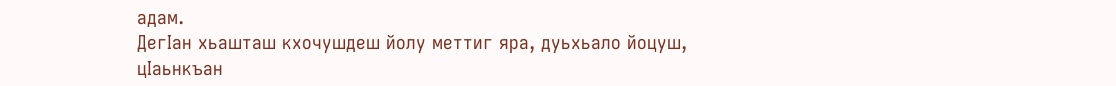адам.
ДегIан хьашташ кхочушдеш йолу меттиг яра, дуьхьало йоцуш, цIаьнкъан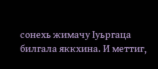сонехь жимачу Iуьргаца билгала яккхина. И меттиг,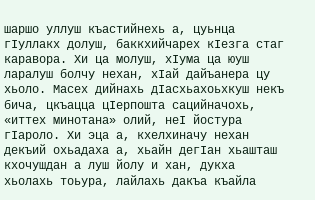шаршо уллуш къастийнехь а, цуьнца гIуллакх долуш, баккхийчарех кIезга стаг каравора. Хи ца молуш, хIума ца юуш ларалуш болчу нехан, хIай дайъанера цу хьоло. Масех дийнахь дIасхьахоьхкуш некъ бича, цкъацца цIерпошта сацийначохь, «иттех минотана» олий, неI йостура гIароло. Хи эца а, кхелхиначу нехан декъий охьадаха а, хьайн дегIан хьашташ кхочушдан а луш йолу и хан, дукха хьолахь тоьура, лайлахь дакъа къайла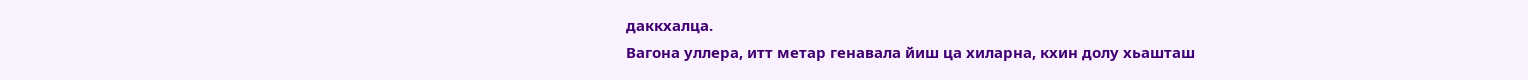даккхалца.
Вагона уллера, итт метар генавала йиш ца хиларна, кхин долу хьашташ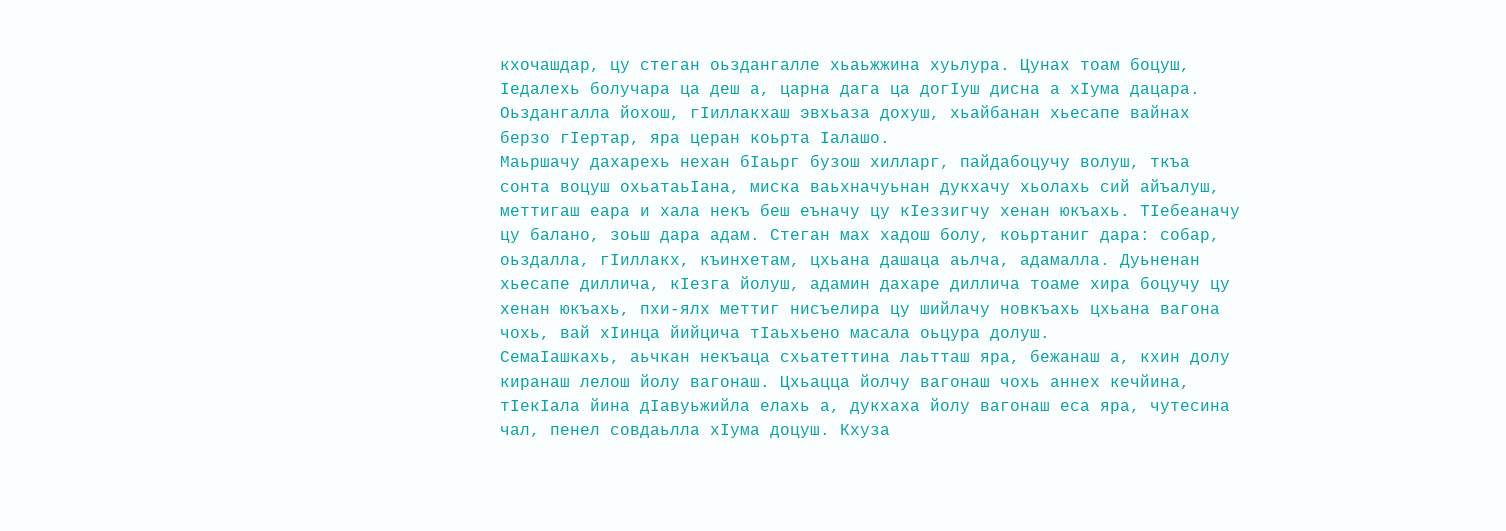кхочашдар, цу стеган оьздангалле хьаьжжина хуьлура. Цунах тоам боцуш, Iедалехь болучара ца деш а, царна дага ца догIуш дисна а хIума дацара. Оьздангалла йохош, гIиллакхаш эвхьаза дохуш, хьайбанан хьесапе вайнах берзо гIертар, яра церан коьрта Iалашо.
Маьршачу дахарехь нехан бIаьрг бузош хилларг, пайдабоцучу волуш, ткъа сонта воцуш охьатаьIана, миска ваьхначуьнан дукхачу хьолахь сий айъалуш, меттигаш еара и хала некъ беш еъначу цу кIеззигчу хенан юкъахь. ТIебеаначу цу балано, зоьш дара адам. Стеган мах хадош болу, коьртаниг дара: собар, оьздалла, гIиллакх, къинхетам, цхьана дашаца аьлча, адамалла. Дуьненан хьесапе диллича, кIезга йолуш, адамин дахаре диллича тоаме хира боцучу цу хенан юкъахь, пхи-ялх меттиг нисъелира цу шийлачу новкъахь цхьана вагона чохь, вай хIинца йийцича тIаьхьено масала оьцура долуш.
СемаIашкахь, аьчкан некъаца схьатеттина лаьтташ яра, бежанаш а, кхин долу киранаш лелош йолу вагонаш. Цхьацца йолчу вагонаш чохь аннех кечйина, тIекIала йина дIавуьжийла елахь а, дукхаха йолу вагонаш еса яра, чутесина чал, пенел совдаьлла хIума доцуш. Кхуза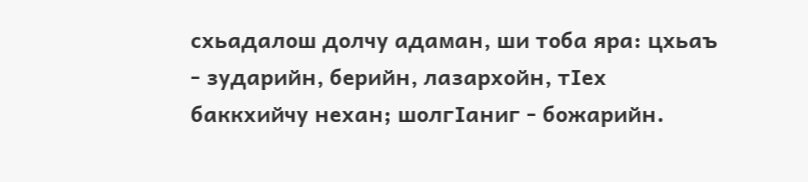схьадалош долчу адаман, ши тоба яра: цхьаъ - зударийн, берийн, лазархойн, тIех баккхийчу нехан; шолгIаниг - божарийн.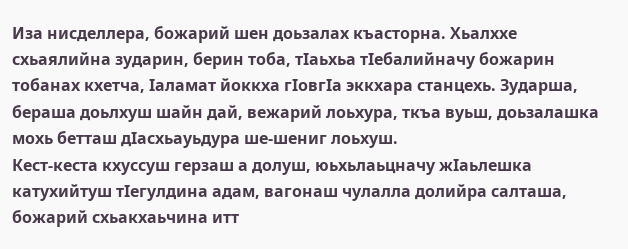Иза нисделлера, божарий шен доьзалах къасторна. Хьалххе схьаялийна зударин, берин тоба, тIаьхьа тIебалийначу божарин тобанах кхетча, Iаламат йоккха гIовгIа эккхара станцехь. Зударша, бераша доьлхуш шайн дай, вежарий лоьхура, ткъа вуьш, доьзалашка мохь бетташ дIасхьауьдура ше-шениг лоьхуш.
Кест-кеста кхуссуш герзаш а долуш, юьхьлаьцначу жIаьлешка катухийтуш тIегулдина адам, вагонаш чулалла долийра салташа, божарий схьакхаьчина итт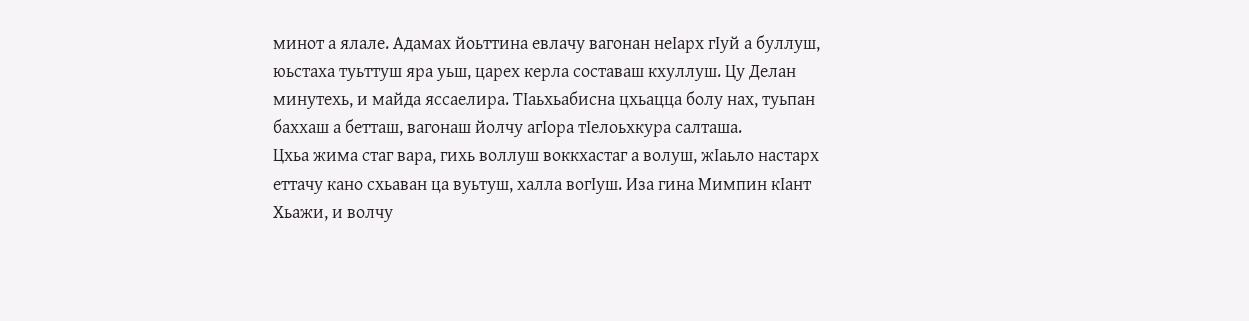минот а ялале. Адамах йоьттина евлачу вагонан неIарх гIуй а буллуш, юьстаха туьттуш яра уьш, царех керла составаш кхуллуш. Цу Делан минутехь, и майда яссаелира. ТIаьхьабисна цхьацца болу нах, туьпан баххаш а бетташ, вагонаш йолчу агIора тIелоьхкура салташа.
Цхьа жима стаг вара, гихь воллуш воккхастаг а волуш, жIаьло настарх еттачу кано схьаван ца вуьтуш, халла вогIуш. Иза гина Мимпин кIант Хьажи, и волчу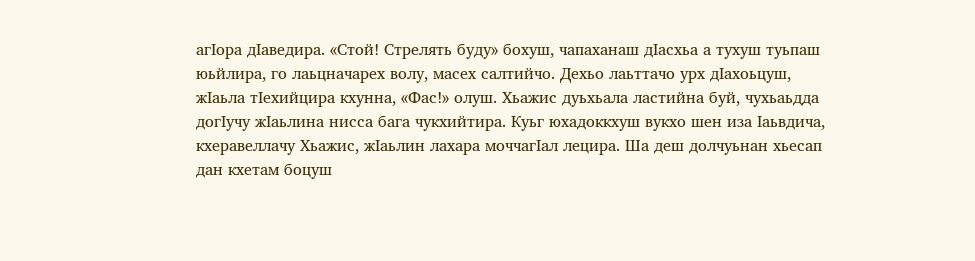агIора дIаведира. «Стой! Стрелять буду» бохуш, чапаханаш дIасхьа а тухуш туьпаш юьйлира, го лаьцначарех волу, масех салтийчо. Дехьо лаьттачо урх дIахоьцуш, жIаьла тIехийцира кхунна, «Фас!» олуш. Хьажис дуьхьала ластийна буй, чухьаьдда догIучу жIаьлина нисса бага чукхийтира. Куьг юхадоккхуш вукхо шен иза Iаьвдича, кхеравеллачу Хьажис, жIаьлин лахара моччагIал лецира. Ша деш долчуьнан хьесап дан кхетам боцуш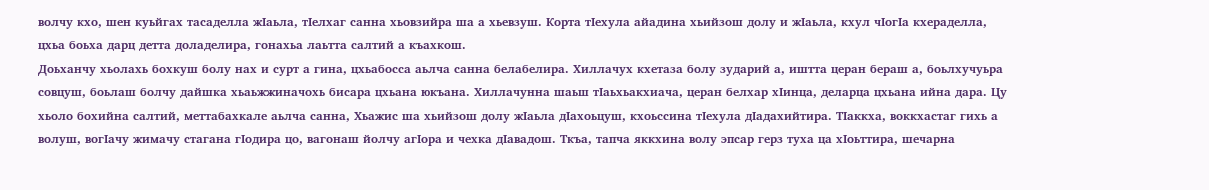волчу кхо, шен куьйгах тасаделла жIаьла, тIелхаг санна хьовзийра ша а хьевзуш. Корта тIехула айадина хьийзош долу и жIаьла, кхул чIогIа кхераделла, цхьа боьха дарц детта доладелира, гонахьа лаьтта салтий а къахкош.
Доьханчу хьолахь бохкуш болу нах и сурт а гина, цхьабосса аьлча санна белабелира. Хиллачух кхетаза болу зударий а, иштта церан бераш а, боьлхучуьра совцуш, боьлаш болчу дайшка хьаьжжиначохь бисара цхьана юкъана. Хиллачунна шаьш тIаьхьакхиача, церан белхар хIинца, деларца цхьана ийна дара. Цу хьоло бохийна салтий, меттабахкале аьлча санна, Хьажис ша хьийзош долу жIаьла дIахоьцуш, кхоьссина тIехула дIадахийтира. ТIаккха, воккхастаг гихь а волуш, вогIачу жимачу стагана гIодира цо, вагонаш йолчу агIора и чехка дIавадош. Ткъа, тапча яккхина волу эпсар герз туха ца хIоьттира, шечарна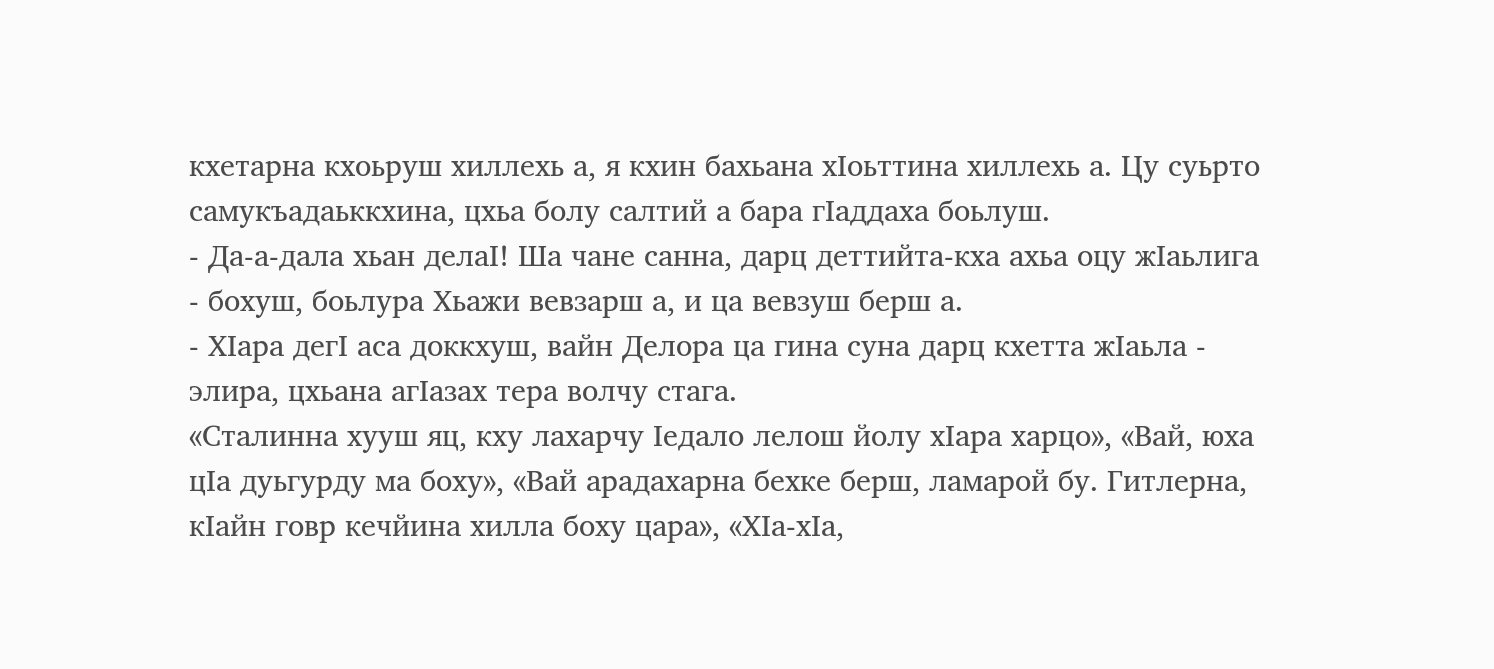кхетарна кхоьруш хиллехь а, я кхин бахьана хIоьттина хиллехь а. Цу суьрто самукъадаьккхина, цхьа болу салтий а бара гIаддаха боьлуш.
- Да-а-дала хьан делаI! Ша чане санна, дарц деттийта-кха ахьа оцу жIаьлига - бохуш, боьлура Хьажи вевзарш а, и ца вевзуш берш а.
- ХIара дегI аса доккхуш, вайн Делора ца гина суна дарц кхетта жIаьла - элира, цхьана агIазах тера волчу стага.
«Сталинна хууш яц, кху лахарчу Iедало лелош йолу хIара харцо», «Вай, юха цIа дуьгурду ма боху», «Вай арадахарна бехке берш, ламарой бу. Гитлерна, кIайн говр кечйина хилла боху цара», «ХIа-хIа,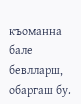къоманна бале бевлларш, обаргаш бу.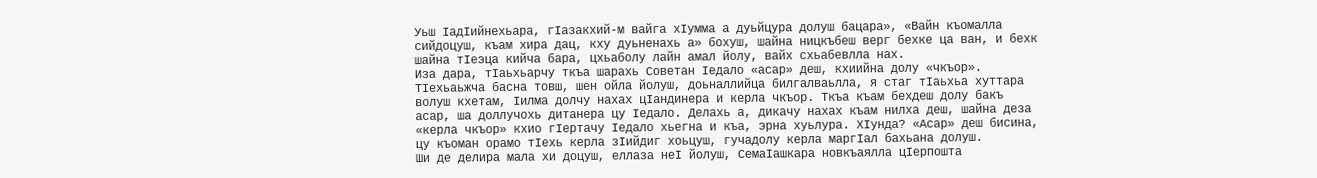Уьш IадIийнехьара, гIазакхий-м вайга хIумма а дуьйцура долуш бацара», «Вайн къомалла сийдоцуш, къам хира дац, кху дуьненахь а» бохуш, шайна ницкъбеш верг бехке ца ван, и бехк шайна тIеэца кийча бара, цхьаболу лайн амал йолу, вайх схьабевлла нах.
Иза дара, тIаьхьарчу ткъа шарахь Советан Iедало «асар» деш, кхиийна долу «чкъор». ТIехьаьжча басна товш, шен ойла йолуш, доьналлийца билгалваьлла, я стаг тIаьхьа хуттара волуш кхетам, Iилма долчу нахах цIандинера и керла чкъор. Ткъа къам бехдеш долу бакъ асар, ша доллучохь дитанера цу Iедало. Делахь а, дикачу нахах къам нилха деш, шайна деза «керла чкъор» кхио гIертачу Iедало хьегна и къа, эрна хуьлура. ХIунда? «Асар» деш бисина, цу къоман орамо тIехь керла зIийдиг хоьцуш, гучадолу керла маргIал бахьана долуш.
Ши де делира мала хи доцуш, еллаза неI йолуш, СемаIашкара новкъаялла цIерпошта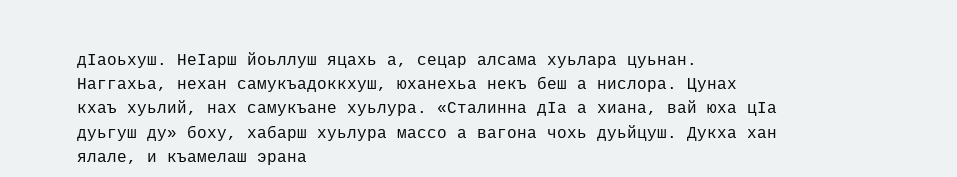дIаоьхуш. НеIарш йоьллуш яцахь а, сецар алсама хуьлара цуьнан. Наггахьа, нехан самукъадоккхуш, юханехьа некъ беш а нислора. Цунах кхаъ хуьлий, нах самукъане хуьлура. «Сталинна дIа а хиана, вай юха цIа дуьгуш ду» боху, хабарш хуьлура массо а вагона чохь дуьйцуш. Дукха хан ялале, и къамелаш эрана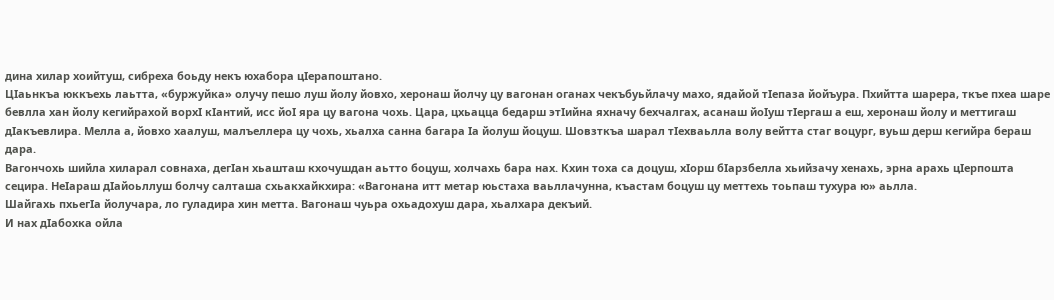дина хилар хоийтуш, сибреха боьду некъ юхабора цIерапоштано.
ЦIаьнкъа юккъехь лаьтта, «буржуйка» олучу пешо луш йолу йовхо, херонаш йолчу цу вагонан оганах чекъбуьйлачу махо, ядайой тIепаза йойъура. Пхийтта шарера, ткъе пхеа шаре бевлла хан йолу кегийрахой ворхI кIантий, исс йоI яра цу вагона чохь. Цара, цхьацца бедарш этIийна яхначу бехчалгах, асанаш йоIуш тIергаш а еш, херонаш йолу и меттигаш дIакъевлира. Мелла а, йовхо хаалуш, малъеллера цу чохь, хьалха санна багара Iа йолуш йоцуш. Шовзткъа шарал тIехваьлла волу вейтта стаг воцург, вуьш дерш кегийра бераш дара.
Вагончохь шийла хиларал совнаха, дегIан хьашташ кхочушдан аьтто боцуш, холчахь бара нах. Кхин тоха са доцуш, хIорш бIарзбелла хьийзачу хенахь, эрна арахь цIерпошта сецира. НеIараш дIайоьллуш болчу салташа схьакхайкхира: «Вагонана итт метар юьстаха ваьллачунна, къастам боцуш цу меттехь тоьпаш тухура ю» аьлла.
Шайгахь пхьегIа йолучара, ло гуладира хин метта. Вагонаш чуьра охьадохуш дара, хьалхара декъий.
И нах дIабохка ойла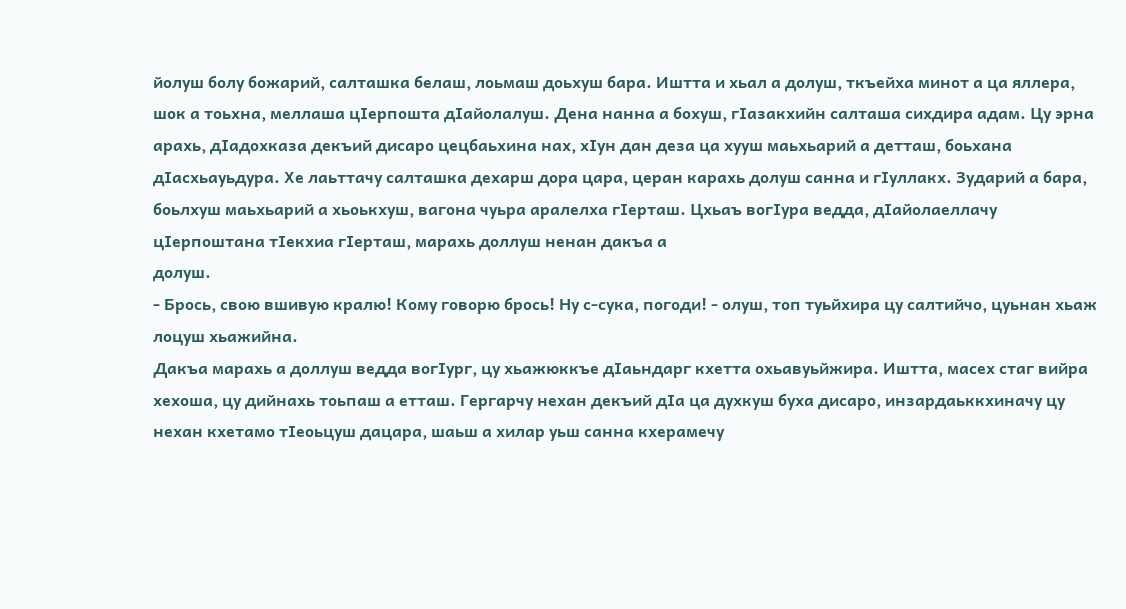йолуш болу божарий, салташка белаш, лоьмаш доьхуш бара. Иштта и хьал а долуш, ткъейха минот а ца яллера, шок а тоьхна, меллаша цIерпошта дIайолалуш. Дена нанна а бохуш, гIазакхийн салташа сихдира адам. Цу эрна арахь, дIадохказа декъий дисаро цецбаьхина нах, хIун дан деза ца хууш маьхьарий а детташ, боьхана дIасхьауьдура. Хе лаьттачу салташка дехарш дора цара, церан карахь долуш санна и гIуллакх. Зударий а бара, боьлхуш маьхьарий а хьоькхуш, вагона чуьра аралелха гIерташ. Цхьаъ вогIура ведда, дIайолаеллачу цIерпоштана тIекхиа гIерташ, марахь доллуш ненан дакъа а
долуш.
- Брось, свою вшивую кралю! Кому говорю брось! Ну с-сука, погоди! - олуш, топ туьйхира цу салтийчо, цуьнан хьаж лоцуш хьажийна.
Дакъа марахь а доллуш ведда вогIург, цу хьажюккъе дIаьндарг кхетта охьавуьйжира. Иштта, масех стаг вийра хехоша, цу дийнахь тоьпаш а етташ. Гергарчу нехан декъий дIа ца духкуш буха дисаро, инзардаьккхиначу цу нехан кхетамо тIеоьцуш дацара, шаьш а хилар уьш санна кхерамечу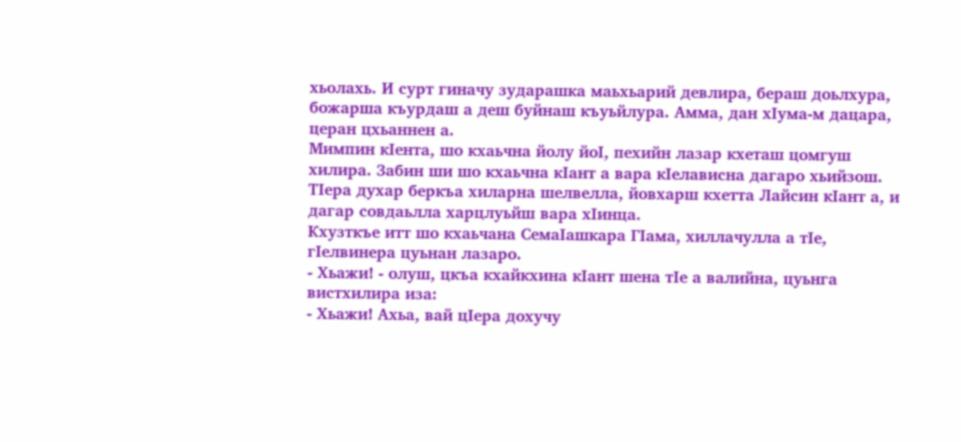хьолахь. И сурт гиначу зударашка маьхьарий девлира, бераш доьлхура, божарша къурдаш а деш буйнаш къуьйлура. Амма, дан хIума-м дацара, церан цхьаннен а.
Мимпин кIента, шо кхаьчна йолу йоI, пехийн лазар кхеташ цомгуш хилира. Забин ши шо кхаьчна кIант а вара кIелависна дагаро хьийзош. ТIера духар беркъа хиларна шелвелла, йовхарш кхетта Лайсин кIант а, и дагар совдаьлла харцлуьйш вара хIинца.
Кхузткъе итт шо кхаьчана СемаIашкара ГIама, хиллачулла а тIе, гIелвинера цуьнан лазаро.
- Хьажи! - олуш, цкъа кхайкхина кIант шена тIе а валийна, цуьнга вистхилира иза:
- Хьажи! Ахьа, вай цIера дохучу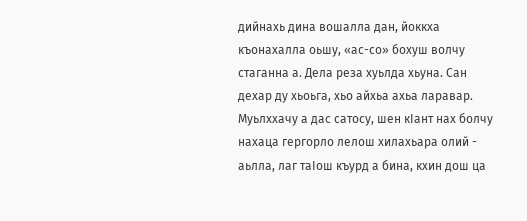дийнахь дина вошалла дан, йоккха къонахалла оьшу, «ас-со» бохуш волчу стаганна а. Дела реза хуьлда хьуна. Сан дехар ду хьоьга, хьо айхьа ахьа ларавар. Муьлххачу а дас сатосу, шен кIант нах болчу нахаца гергорло лелош хилахьара олий - аьлла, лаг таIош къурд а бина, кхин дош ца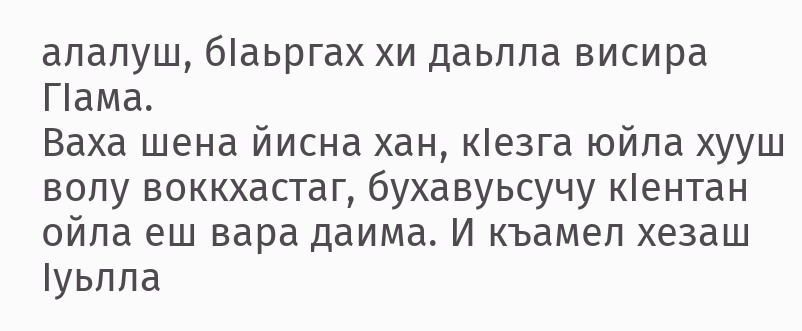алалуш, бIаьргах хи даьлла висира ГIама.
Ваха шена йисна хан, кIезга юйла хууш волу воккхастаг, бухавуьсучу кIентан ойла еш вара даима. И къамел хезаш Iуьлла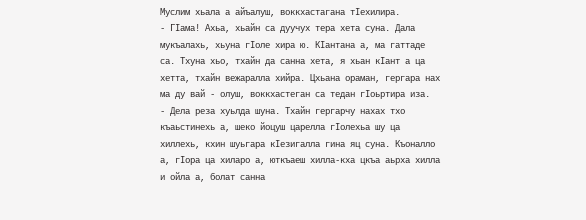Муслим хьала а айъалуш, воккхастагана тIехилира.
- ГIама! Ахьа, хьайн са дуучух тера хета суна. Дала мукъалахь, хьуна гIоле хира ю. КIантана а, ма гаттаде са. Тхуна хьо, тхайн да санна хета, я хьан кIант а ца хетта, тхайн вежаралла хийра. Цхьана ораман, гергара нах ма ду вай - олуш, воккхастеган са тедан гIоьртира иза.
- Дела реза хуьлда шуна. Тхайн гергарчу нахах тхо къаьстинехь а, шеко йоцуш царелла гIолехьа шу ца хиллехь, кхин шуьгара кIезигалла гина яц суна. Къоналло а, гIора ца хиларо а, юткъаеш хилла-кха цкъа аьрха хилла и ойла а, болат санна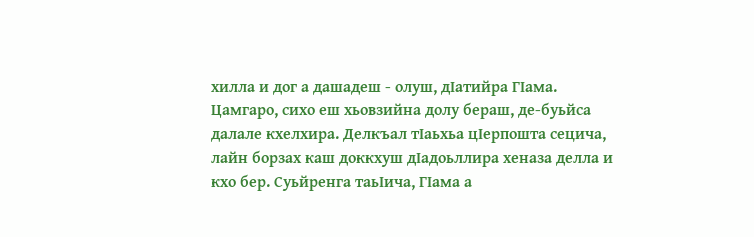хилла и дог а дашадеш - олуш, дIатийра ГIама.
Цамгаро, сихо еш хьовзийна долу бераш, де-буьйса далале кхелхира. Делкъал тIаьхьа цIерпошта сецича, лайн борзах каш доккхуш дIадоьллира хеназа делла и кхо бер. Суьйренга таьIича, ГIама а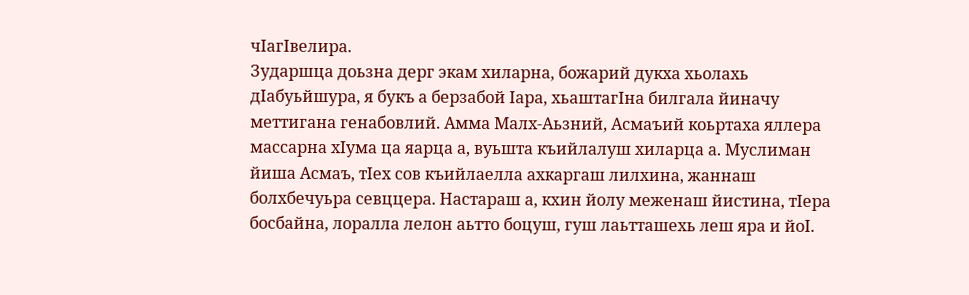чIагIвелира.
Зударшца доьзна дерг экам хиларна, божарий дукха хьолахь дIабуьйшура, я букъ а берзабой Iара, хьаштагIна билгала йиначу меттигана генабовлий. Амма Малх-Аьзний, Асмаъий коьртаха яллера массарна хIума ца яарца а, вуьшта къийлалуш хиларца а. Муслиман йиша Асмаъ, тIех сов къийлаелла ахкаргаш лилхина, жаннаш болхбечуьра севццера. Настараш а, кхин йолу меженаш йистина, тIера босбайна, лоралла лелон аьтто боцуш, гуш лаьтташехь леш яра и йоI.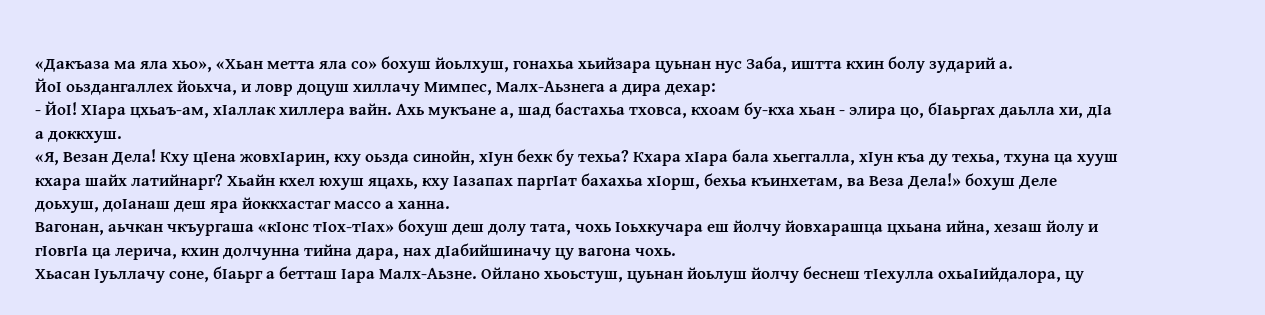«Дакъаза ма яла хьо», «Хьан метта яла со» бохуш йоьлхуш, гонахьа хьийзара цуьнан нус Заба, иштта кхин болу зударий а.
ЙоI оьздангаллех йоьхча, и ловр доцуш хиллачу Мимпес, Малх-Аьзнега а дира дехар:
- ЙоI! ХIара цхьаъ-ам, хIаллак хиллера вайн. Ахь мукъане а, шад бастахьа тховса, кхоам бу-кха хьан - элира цо, бIаьргах даьлла хи, дIа а доккхуш.
«Я, Везан Дела! Кху цIена жовхIарин, кху оьзда синойн, хIун бехк бу техьа? Кхара хIара бала хьеггалла, хIун къа ду техьа, тхуна ца хууш кхара шайх латийнарг? Хьайн кхел юхуш яцахь, кху Iазапах паргIат бахахьа хIорш, бехьа къинхетам, ва Веза Дела!» бохуш Деле доьхуш, доIанаш деш яра йоккхастаг массо а ханна.
Вагонан, аьчкан чкъургаша «кIонс тIох-тIах» бохуш деш долу тата, чохь Iоьхкучара еш йолчу йовхарашца цхьана ийна, хезаш йолу и гIовгIа ца лерича, кхин долчунна тийна дара, нах дIабийшиначу цу вагона чохь.
Хьасан Iуьллачу соне, бIаьрг а бетташ Iара Малх-Аьзне. Ойлано хьоьстуш, цуьнан йоьлуш йолчу беснеш тIехулла охьаIийдалора, цу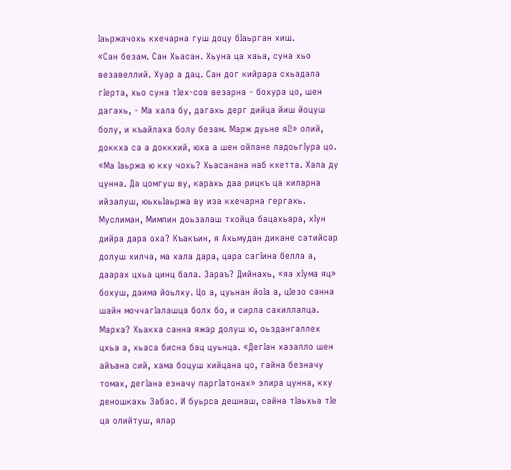Iаьржачохь кхечарна гуш доцу бIаьрган хиш.
«Сан безам. Сан Хьасан. Хьуна ца хаьа, суна хьо везавеллий. Хуар а дац. Сан дог кийрара схьадала гIерта, хьо суна тIех-сов везарна - бохура цо, шен дагахь, - Ма хала бу, дагахь дерг дийца йиш йоцуш болу, и къайлаха болу безам. Марж дуьне яI!» олий, доккха са а доккхий, юха а шен ойлане ладоьгIура цо. «Ма Iаьржа ю кху чохь? Хьасанана наб кхетта. Хала ду цунна. Да цомгуш ву, карахь даа рицкъ ца хиларна ийзалуш, юьхьIаьржа ву иза кхечарна гергахь. Муслиман, Мимпин доьзалаш тхойца бацахьара, хIун дийра дара оха? Къакъин, я Ахьмудан дикане сатийсар долуш хилча, ма хала дара, цара сагIина белла а, даарах цхьа цинц бала. Зараъ? Дийнахь, «яа хIума яц» бохуш, даима йоьлху. Цо а, цуьнан йоIа а, цIезо санна шайн моччагIалашца болх бо, и сирла сахиллалца.
Марха? Хьакха санна яжар долуш ю, оьздангаллех цхьа а, хьаса бисна бац цуьнца. «ДегIан хазалло шен айъана сий, хама боцуш хийцана цо, гайна безначу томах, дегIана езначу паргIатонах» элира цунна, кху деношкахь Забас. И буьрса дешнаш, сайна тIаьхьа тIе ца олийтуш, ялар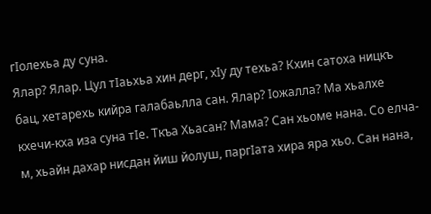гIолехьа ду суна.
Ялар? Ялар. Цул тIаьхьа хин дерг, хIу ду техьа? Кхин сатоха ницкъ бац, хетарехь кийра галабаьлла сан. Ялар? Iожалла? Ма хьалхе кхечи-кха иза суна тIе. Ткъа Хьасан? Мама? Сан хьоме нана. Со елча-м, хьайн дахар нисдан йиш йолуш, паргIата хира яра хьо. Сан нана,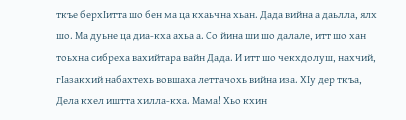ткъе берхIитта шо бен ма ца кхаьчна хьан. Дада вийна а даьлла, ялх шо. Ма дуьне ца диа-кха ахьа а. Со йина ши шо далале, итт шо хан тоьхна сибреха вахийтара вайн Дада. И итт шо чекхдолуш, нахчий, гIазакхий набахтехь вовшаха леттачохь вийна иза. ХIу дер ткъа, Дела кхел иштта хилла-кха. Мама! Хьо кхин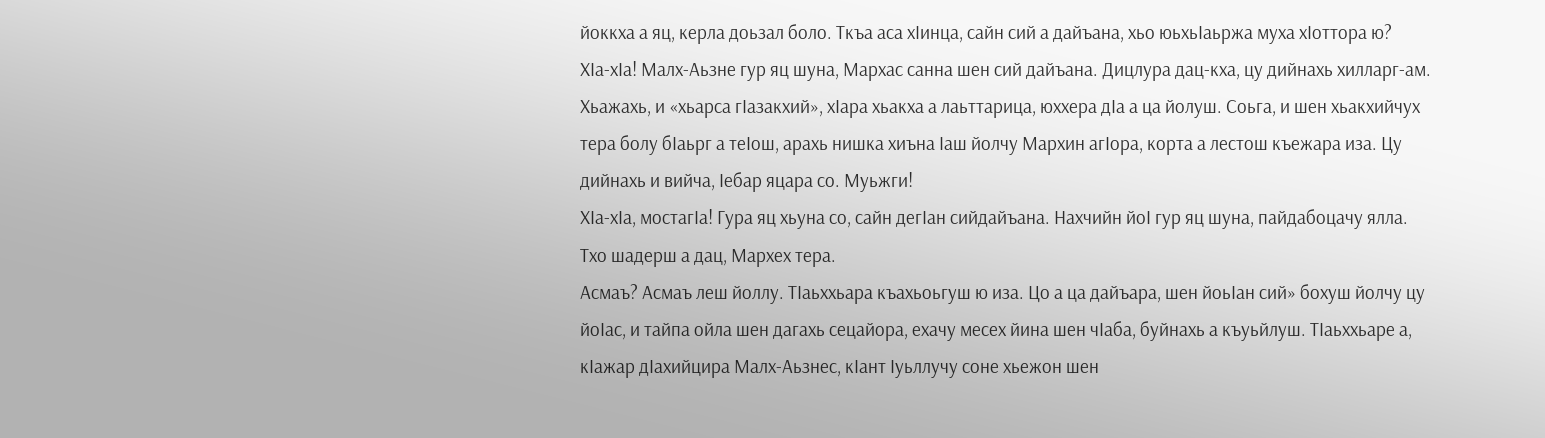йоккха а яц, керла доьзал боло. Ткъа аса хIинца, сайн сий а дайъана, хьо юьхьIаьржа муха хIоттора ю?
ХIа-хIа! Малх-Аьзне гур яц шуна, Мархас санна шен сий дайъана. Дицлура дац-кха, цу дийнахь хилларг-ам. Хьажахь, и «хьарса гIазакхий», хIара хьакха а лаьттарица, юххера дIа а ца йолуш. Соьга, и шен хьакхийчух тера болу бIаьрг а теIош, арахь нишка хиъна Iаш йолчу Мархин агIора, корта а лестош къежара иза. Цу дийнахь и вийча, Iебар яцара со. Муьжги!
ХIа-хIа, мостагIа! Гура яц хьуна со, сайн дегIан сийдайъана. Нахчийн йоI гур яц шуна, пайдабоцачу ялла. Тхо шадерш а дац, Мархех тера.
Асмаъ? Асмаъ леш йоллу. ТIаьххьара къахьоьгуш ю иза. Цо а ца дайъара, шен йоьIан сий» бохуш йолчу цу йоIас, и тайпа ойла шен дагахь сецайора, ехачу месех йина шен чIаба, буйнахь а къуьйлуш. ТIаьххьаре а, кIажар дIахийцира Малх-Аьзнес, кIант Iуьллучу соне хьежон шен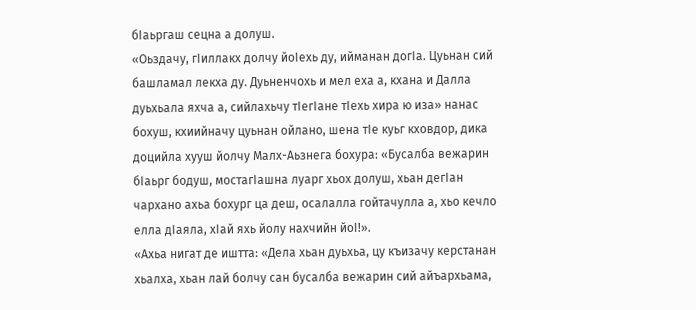бIаьргаш сецна а долуш.
«Оьздачу, гIиллакх долчу йоIехь ду, ийманан догIа. Цуьнан сий башламал лекха ду. Дуьненчохь и мел еха а, кхана и Далла дуьхьала яхча а, сийлахьчу тIегIане тIехь хира ю иза» нанас бохуш, кхиийначу цуьнан ойлано, шена тIе куьг кховдор, дика доцийла хууш йолчу Малх-Аьзнега бохура: «Бусалба вежарин бIаьрг бодуш, мостагIашна луарг хьох долуш, хьан дегIан чархано ахьа бохург ца деш, осалалла гойтачулла а, хьо кечло елла дIаяла, хIай яхь йолу нахчийн йоI!».
«Ахьа нигат де иштта: «Дела хьан дуьхьа, цу къизачу керстанан хьалха, хьан лай болчу сан бусалба вежарин сий айъархьама,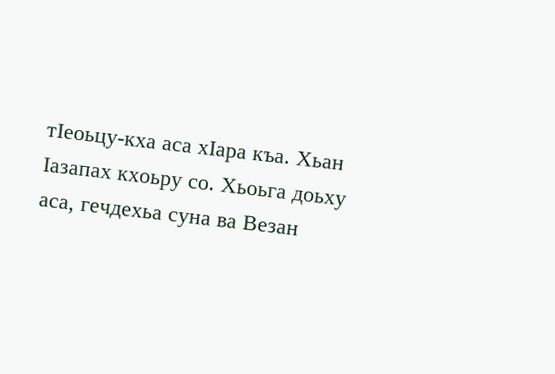тIеоьцу-кха аса хIара къа. Хьан Iазапах кхоьру со. Хьоьга доьху аса, гечдехьа суна ва Везан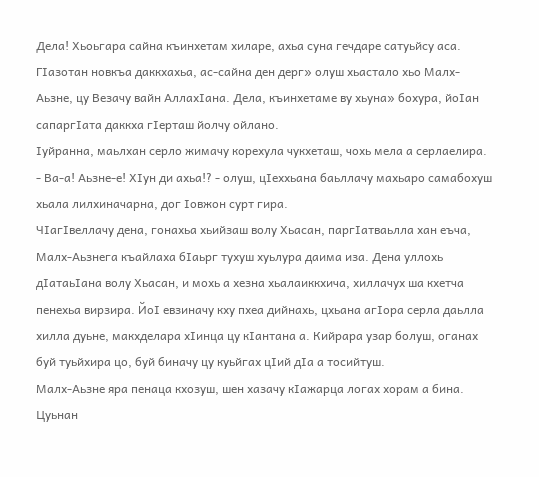Дела! Хьоьгара сайна къинхетам хиларе, ахьа суна гечдаре сатуьйсу аса. ГIазотан новкъа даккхахьа, ас-сайна ден дерг» олуш хьастало хьо Малх-Аьзне, цу Везачу вайн АллахIана. Дела, къинхетаме ву хьуна» бохура, йоIан сапаргIата даккха гIерташ йолчу ойлано.
Iуйранна, маьлхан серло жимачу корехула чукхеташ, чохь мела а серлаелира.
- Ва-а! Аьзне-е! ХIун ди ахьа!? - олуш, цIеххьана баьллачу махьаро самабохуш хьала лилхиначарна, дог Iовжон сурт гира.
ЧIагIвеллачу дена, гонахьа хьийзаш волу Хьасан, паргIатваьлла хан еъча, Малх-Аьзнега къайлаха бIаьрг тухуш хуьлура даима иза. Дена уллохь дIатаьIана волу Хьасан, и мохь а хезна хьалаиккхича, хиллачух ша кхетча пенехьа вирзира. ЙоI евзиначу кху пхеа дийнахь, цхьана агIора серла даьлла хилла дуьне, макхделара хIинца цу кIантана а. Кийрара узар болуш, оганах буй туьйхира цо, буй биначу цу куьйгах цIий дIа а тосийтуш.
Малх-Аьзне яра пенаца кхозуш, шен хазачу кIажарца логах хорам а бина. Цуьнан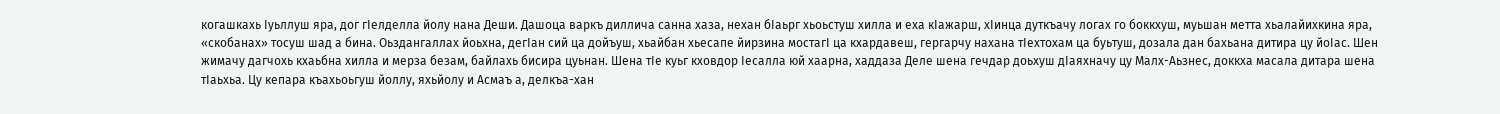когашкахь Iуьллуш яра, дог гIелделла йолу нана Деши. Дашоца варкъ диллича санна хаза, нехан бIаьрг хьоьстуш хилла и еха кIажарш, хIинца дуткъачу логах го боккхуш, муьшан метта хьалайихкина яра, «скобанах» тосуш шад а бина. Оьздангаллах йоьхна, дегIан сий ца дойъуш, хьайбан хьесапе йирзина мостагI ца кхардавеш, гергарчу нахана тIехтохам ца буьтуш, дозала дан бахьана дитира цу йоIас. Шен жимачу дагчохь кхаьбна хилла и мерза безам, байлахь бисира цуьнан. Шена тIе куьг кховдор Iесалла юй хаарна, хаддаза Деле шена гечдар доьхуш дIаяхначу цу Малх-Аьзнес, доккха масала дитара шена тIаьхьа. Цу кепара къахьоьгуш йоллу, яхьйолу и Асмаъ а, делкъа-хан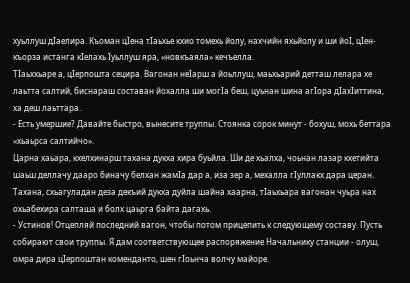хуьллуш дIаелира. Къоман цIена тIаьхье кхио томехь йолу, нахчийн яхьйолу и ши йоI, цIен-къорза истанга кIелахь Iуьллуш яра, «новкъаяла» кечъелла.
ТIаьххьаре а, цIерпошта сецира. Вагонан неIарш а йоьллуш, маьхьарий детташ лелара хе лаьтта салтий, биснараш составан йохалла ши могIа беш, цуьнан шина агIора дIахIиттина, ха деш лаьттара.
- Есть умершие? Давайте быстро, вынесите труппы. Стоянка сорок минут - бохуш, мохь беттара «хьаьрса салтийчо».
Царна хаьара, кхелхинарш тахана дукха хира буьйла. Ши де хьалха, чоьнан лазар кхетийта шаьш деллачу дааро биначу белхан жамIа дар а, иза зер а, мехалла гIуллакх дара церан.
Тахана, схьагуладан деза декъий дукха дуйла шайна хаарна, тIаьхьара вагонан чуьра нах охьабехира салташа и болх цаьрга байта дагахь.
- Устинов! Отцепляй последний вагон, чтобы потом прицепить к следующему составу. Пусть собирают свои труппы. Я дам соответствующее распоряжение Начальнику станции - олуш, омра дира цIерпоштан коменданто, шен гIоьнча волчу майоре.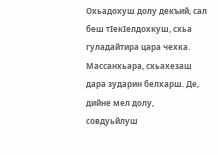Охьадохуш долу декъий, сал беш тIекIелдохкуш, схьа гуладайтира цара чехка. Массанхьара, схьахезаш дара зударин белхарш. Де, дийне мел долу, совдуьйлуш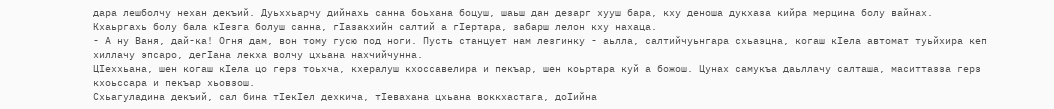дара лешболчу нехан декъий. Дуьххьарчу дийнахь санна боьхана боцуш, шаьш дан дезарг хууш бара, кху деноша дукхаза кийра мерцина болу вайнах.
Кхаьргахь болу бала кIезга болуш санна, гIазакхийн салтий а гIертара, забарш лелон кху нахаца.
- А ну Ваня, дай-ка! Огня дам, вон тому гусю под ноги. Пусть станцует нам лезгинку - аьлла, салтийчуьнгара схьаэцна, когаш кIела автомат туьйхира кеп хиллачу эпсаро, дегIана лекха волчу цхьана нахчийчунна.
ЦIеххьана, шен когаш кIела цо герз тоьхча, кхералуш кхоссавелира и пекъар, шен коьртара куй а божош. Цунах самукъа даьллачу салташа, маситтазза герз кхоьссара и пекъар хьовзош.
Схьагуладина декъий, сал бина тIекIел дехкича, тIевахана цхьана воккхастага, доIийна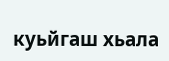куьйгаш хьала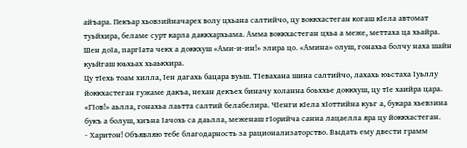айъара. Пекъар хьовзийначарех волу цхьана салтийчо, цу воккхастеган когаш кIела автомат туьйхира, беламе сурт карла даккхархьама. Амма воккхастеган цхьа а меже, меттаха ца хьайра. Шен доIа, паргIата чекх а доккхуш «Ами-и-ин!» элира цо. «Амина» олуш, гонахьа болчу наха шайн куьйгаш юьхьах хьаькхира.
Цу тIехь тоам хилла, Iен дагахь бацара вуьш. ТIевахана шина салтийчо, лахахь юьстаха Iуьллу йоккхастеган гужаме дакъа, нехан декъех биначу холанна боьххье доккхуш, цу тIе хаийра цара. «ГIов!» аьлла, гонахьа лаьтта салтий белабелира. ЧIенги кIела хIоттийна куьг а, букара хьевзина букъ а болуш, хиъна Iачохь са даьлла, меженаш гIорийча санна лацаелла яра цу йоккхастеган.
- Харитон! Объявляю тебе благодарность за рационализаторство. Выдать ему двести грамм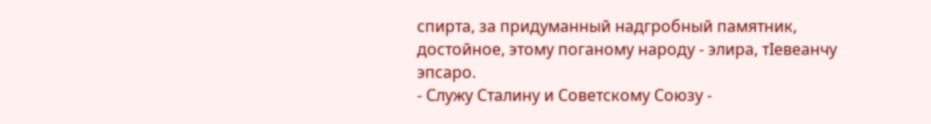спирта, за придуманный надгробный памятник, достойное, этому поганому народу - элира, тIевеанчу эпсаро.
- Служу Сталину и Советскому Союзу -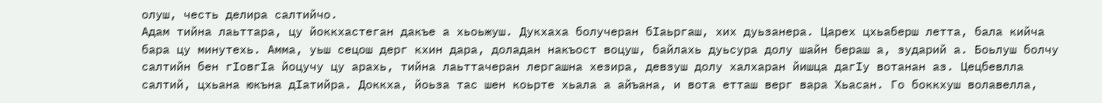олуш, честь делира салтийчо.
Адам тийна лаьттара, цу йоккхастеган дакъе а хьоьжуш. Дукхаха болучеран бIаьргаш, хих дуьзанера. Царех цхьаберш летта, бала кийча бара цу минутехь. Амма, уьш сецош дерг кхин дара, доладан накъост воцуш, байлахь дуьсура долу шайн бераш а, зударий а. Боьлуш болчу салтийн бен гIовгIа йоцучу цу арахь, тийна лаьттачеран лергашна хезира, девзуш долу халхаран йишца дагIу вотанан аз. Цецбевлла салтий, цхьана юкъна дIатийра. Доккха, йоьза тас шен коьрте хьала а айъана, и вота етташ верг вара Хьасан. Го боккхуш волавелла,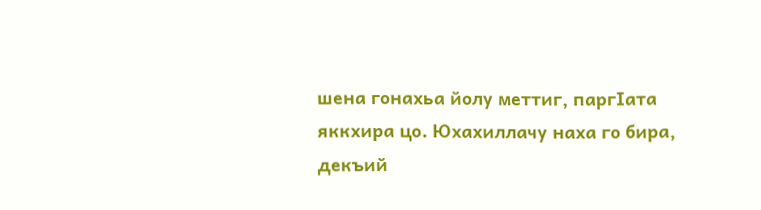шена гонахьа йолу меттиг, паргIата яккхира цо. Юхахиллачу наха го бира, декъий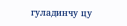гуладинчу цу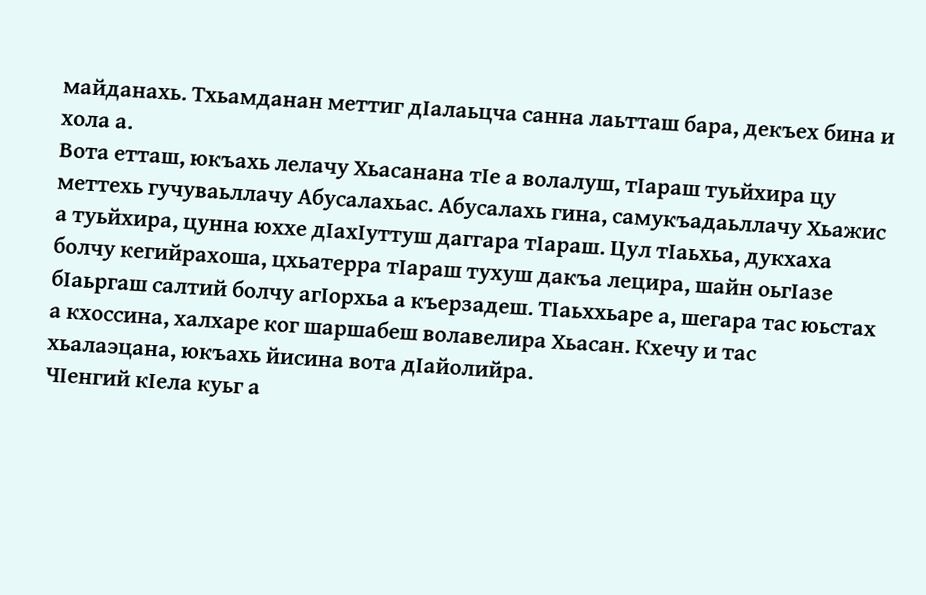майданахь. Тхьамданан меттиг дIалаьцча санна лаьтташ бара, декъех бина и хола а.
Вота етташ, юкъахь лелачу Хьасанана тIе а волалуш, тIараш туьйхира цу меттехь гучуваьллачу Абусалахьас. Абусалахь гина, самукъадаьллачу Хьажис а туьйхира, цунна юххе дIахIуттуш даггара тIараш. Цул тIаьхьа, дукхаха болчу кегийрахоша, цхьатерра тIараш тухуш дакъа лецира, шайн оьгIазе бIаьргаш салтий болчу агIорхьа а къерзадеш. ТIаьххьаре а, шегара тас юьстах а кхоссина, халхаре ког шаршабеш волавелира Хьасан. Кхечу и тас хьалаэцана, юкъахь йисина вота дIайолийра.
ЧIенгий кIела куьг а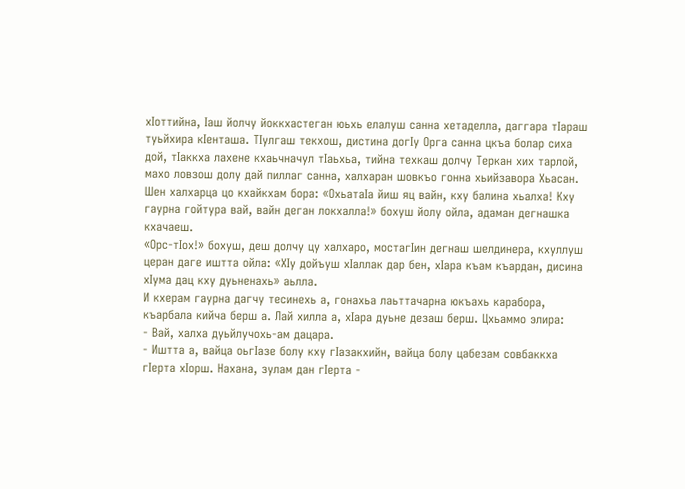хIоттийна, Iаш йолчу йоккхастеган юьхь елалуш санна хетаделла, даггара тIараш туьйхира кIенташа. ТIулгаш текхош, дистина догIу Орга санна цкъа болар сиха дой, тIаккха лахене кхаьчначул тIаьхьа, тийна техкаш долчу Теркан хих тарлой, махо ловзош долу дай пиллаг санна, халхаран шовкъо гонна хьийзавора Хьасан. Шен халхарца цо кхайкхам бора: «ОхьатаIа йиш яц вайн, кху балина хьалха! Кху гаурна гойтура вай, вайн деган локхалла!» бохуш йолу ойла, адаман дегнашка кхачаеш.
«Орс-тIох!» бохуш, деш долчу цу халхаро, мостагIин дегнаш шелдинера, кхуллуш церан даге иштта ойла: «ХIу дойъуш хIаллак дар бен, хIара къам къардан, дисина хIума дац кху дуьненахь» аьлла.
И кхерам гаурна дагчу тесинехь а, гонахьа лаьттачарна юкъахь карабора, къарбала кийча берш а. Лай хилла а, хIара дуьне дезаш берш. Цхьаммо элира:
- Вай, халха дуьйлучохь-ам дацара.
- Иштта а, вайца оьгIазе болу кху гIазакхийн, вайца болу цабезам совбаккха гIерта хIорш. Нахана, зулам дан гIерта -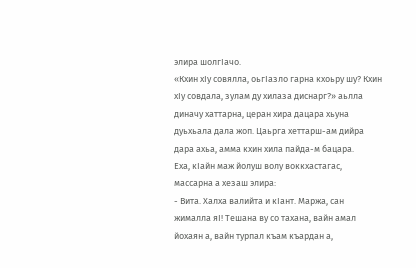элира шолгIачо.
«Кхин хIу совялла, оьгIазло гарна кхоьру шу? Кхин хIу совдала, зулам ду хилаза диснарг?» аьлла диначу хаттарна, церан хира дацара хьуна дуьхьала дала жоп. Цаьрга хеттарш-ам дийра дара ахьа, амма кхин хила пайда-м бацара.
Еха, кIайн маж йолуш волу воккхастагас, массарна а хезаш элира:
- Вита. Халха валийта и кIант. Маржа, сан жималла яI! Тешана ву со тахана, вайн амал йохаян а, вайн турпал къам къардан а,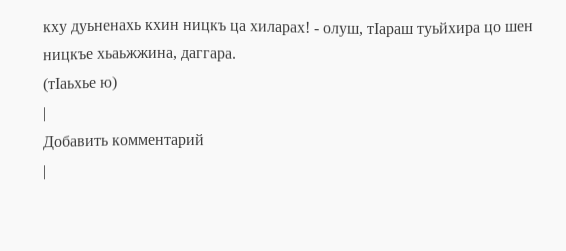кху дуьненахь кхин ницкъ ца хиларах! - олуш, тIараш туьйхира цо шен ницкъе хьаьжжина, даггара.
(тIаьхье ю)
|
Добавить комментарий
|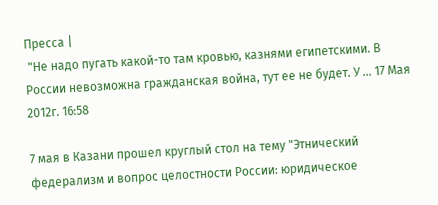Пресса |
 "Не надо пугать какой-то там кровью, казнями египетскими. В России невозможна гражданская война, тут ее не будет. У ... 17 Мая 2012г. 16:58

7 мая в Казани прошел круглый стол на тему "Этнический федерализм и вопрос целостности России: юридическое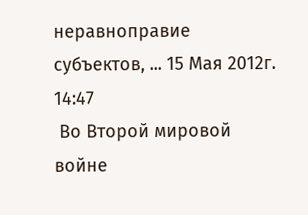неравноправие субъектов, ... 15 Мая 2012г. 14:47
 Во Второй мировой войне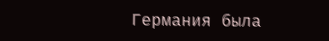Германия была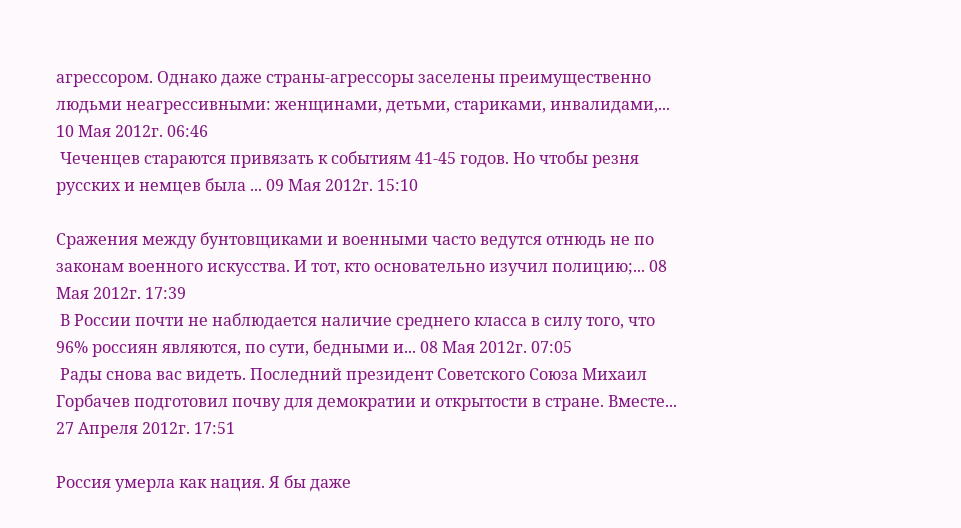агрессором. Однако даже страны-агрессоры заселены преимущественно людьми неагрессивными: женщинами, детьми, стариками, инвалидами,... 10 Мая 2012г. 06:46
 Чеченцев стараются привязать к событиям 41-45 годов. Но чтобы резня русских и немцев была ... 09 Мая 2012г. 15:10

Сражения между бунтовщиками и военными часто ведутся отнюдь не по законам военного искусства. И тот, кто основательно изучил полицию;... 08 Мая 2012г. 17:39
 В России почти не наблюдается наличие среднего класса в силу того, что 96% россиян являются, по сути, бедными и... 08 Мая 2012г. 07:05
 Рады снова вас видеть. Последний президент Советского Союза Михаил Горбачев подготовил почву для демократии и открытости в стране. Вместе... 27 Апреля 2012г. 17:51

Россия умерла как нация. Я бы даже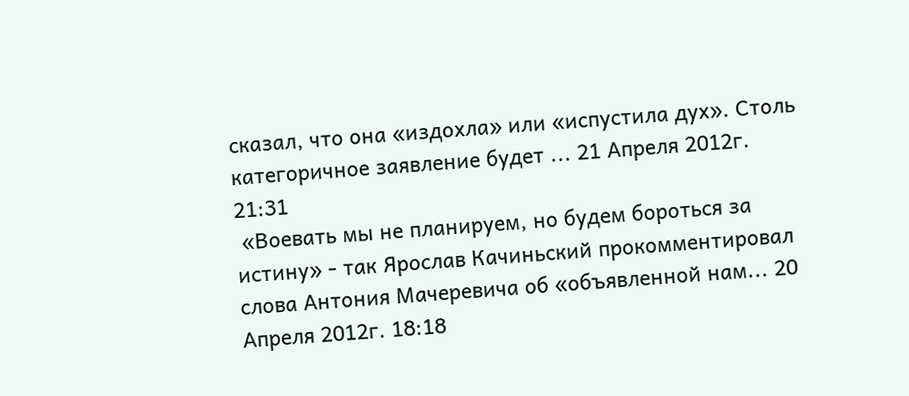сказал, что она «издохла» или «испустила дух». Столь категоричное заявление будет ... 21 Апреля 2012г. 21:31
 «Воевать мы не планируем, но будем бороться за истину» - так Ярослав Качиньский прокомментировал слова Антония Мачеревича об «объявленной нам... 20 Апреля 2012г. 18:18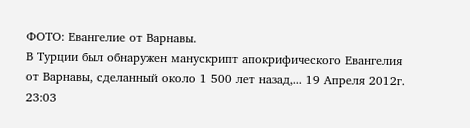ФОТО: Евангелие от Варнавы.
В Турции был обнаружен манускрипт апокрифического Евангелия от Варнавы, сделанный около 1 500 лет назад,... 19 Апреля 2012г. 23:03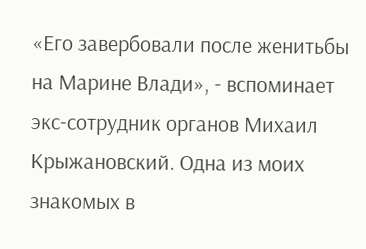«Его завербовали после женитьбы на Марине Влади», - вспоминает экс-сотрудник органов Михаил Крыжановский. Одна из моих знакомых в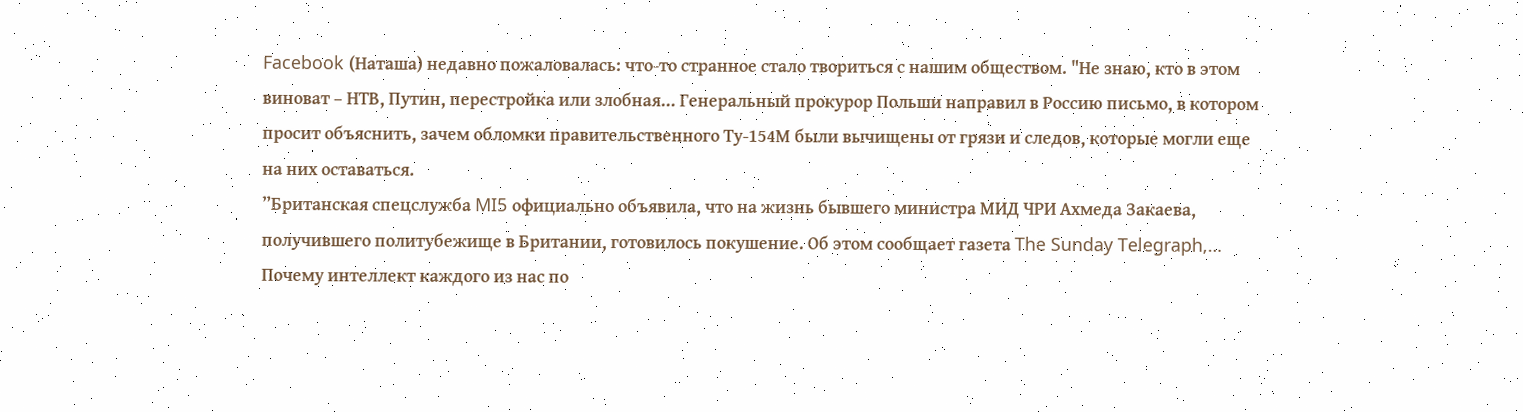Facebook (Наташа) недавно пожаловалась: что-то странное стало твориться с нашим обществом. "Не знаю, кто в этом виноват – НТВ, Путин, перестройка или злобная… Генеральный прокурор Польши направил в Россию письмо, в котором просит объяснить, зачем обломки правительственного Ту-154М были вычищены от грязи и следов, которые могли еще на них оставаться.
”Британская спецслужба MI5 официально объявила, что на жизнь бывшего министра МИД ЧРИ Ахмеда Закаева, получившего политубежище в Британии, готовилось покушение. Об этом сообщает газета The Sunday Telegraph,… Почему интеллект каждого из нас по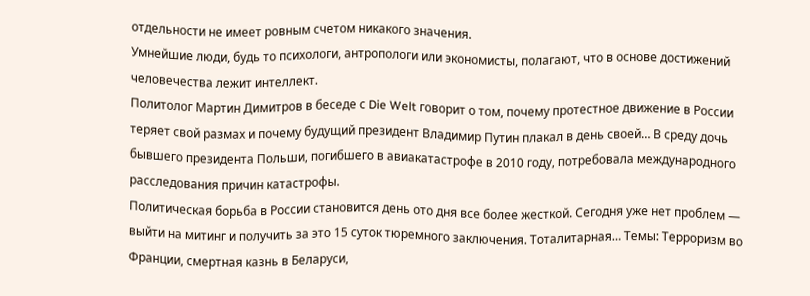отдельности не имеет ровным счетом никакого значения.
Умнейшие люди, будь то психологи, антропологи или экономисты, полагают, что в основе достижений человечества лежит интеллект.
Политолог Мартин Димитров в беседе с Die Welt говорит о том, почему протестное движение в России теряет свой размах и почему будущий президент Владимир Путин плакал в день своей… В среду дочь бывшего президента Польши, погибшего в авиакатастрофе в 2010 году, потребовала международного расследования причин катастрофы.
Политическая борьба в России становится день ото дня все более жесткой. Сегодня уже нет проблем — выйти на митинг и получить за это 15 суток тюремного заключения. Тоталитарная… Темы: Терроризм во Франции, смертная казнь в Беларуси,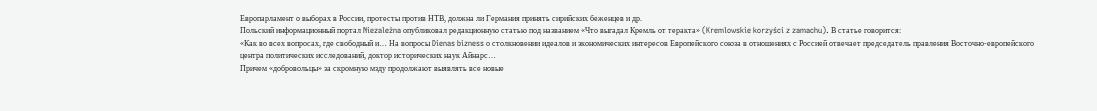Европарламент о выборах в России, протесты против НТВ, должна ли Германия принять сирийских беженцев и др.
Польский информационный портал Niezależna опубликовал редакционную статью под названием «Что выгадал Кремль от теракта» (Kremlowskie korzyści z zamachu). В статье говорится:
«Как во всех вопросах, где свободный и… На вопросы Dienas bizness о столкновении идеалов и экономических интересов Европейского союза в отношениях с Россией отвечает председатель правления Восточно-европейского центра политических исследований, доктор исторических наук Айнарс…
Причем «добровольцы» за скромную мзду продолжают выявлять все новые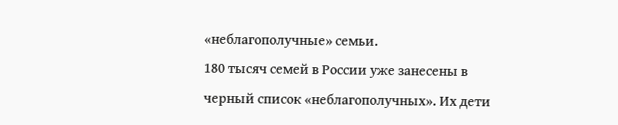«неблагополучные» семьи.
180 тысяч семей в России уже занесены в черный список «неблагополучных». Их дети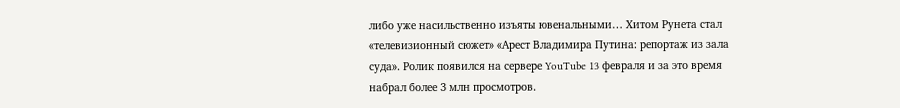либо уже насильственно изъяты ювенальными… Хитом Рунета стал «телевизионный сюжет» «Арест Владимира Путина: репортаж из зала суда». Ролик появился на сервере YouTube 13 февраля и за это время набрал более 3 млн просмотров.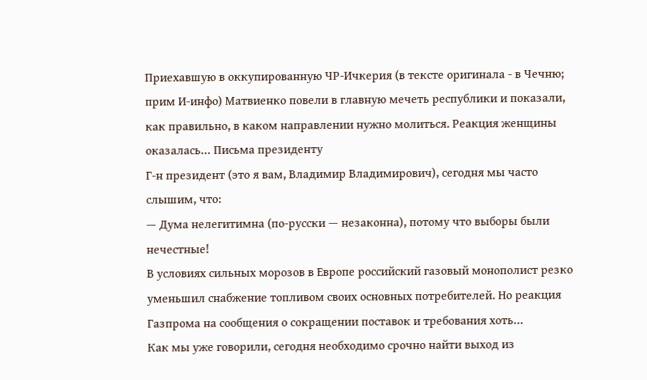Приехавшую в оккупированную ЧР-Ичкерия (в тексте оригинала - в Чечню; прим И-инфо) Матвиенко повели в главную мечеть республики и показали, как правильно, в каком направлении нужно молиться. Реакция женщины оказалась… Письма президенту
Г-н президент (это я вам, Владимир Владимирович), сегодня мы часто слышим, что:
— Дума нелегитимна (по-русски — незаконна), потому что выборы были нечестные!
В условиях сильных морозов в Европе российский газовый монополист резко уменьшил снабжение топливом своих основных потребителей. Но реакция Газпрома на сообщения о сокращении поставок и требования хоть…
Как мы уже говорили, сегодня необходимо срочно найти выход из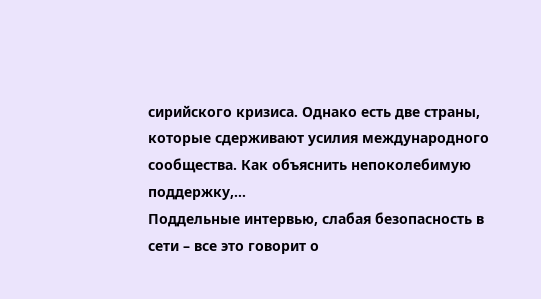сирийского кризиса. Однако есть две страны, которые сдерживают усилия международного сообщества. Как объяснить непоколебимую поддержку,…
Поддельные интервью, слабая безопасность в сети – все это говорит о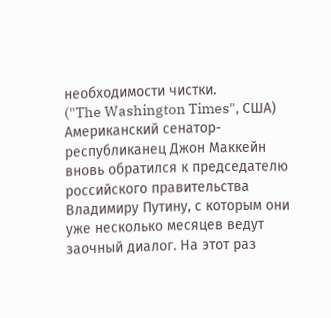необходимости чистки.
("The Washington Times", США)
Американский сенатор-республиканец Джон Маккейн вновь обратился к председателю российского правительства Владимиру Путину, с которым они уже несколько месяцев ведут заочный диалог. На этот раз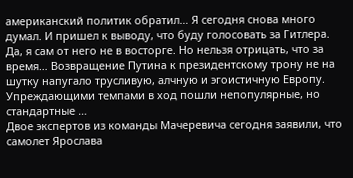американский политик обратил… Я сегодня снова много думал. И пришел к выводу, что буду голосовать за Гитлера. Да, я сам от него не в восторге. Но нельзя отрицать, что за время… Возвращение Путина к президентскому трону не на шутку напугало трусливую, алчную и эгоистичную Европу. Упреждающими темпами в ход пошли непопулярные, но стандартные …
Двое экспертов из команды Мачеревича сегодня заявили, что самолет Ярослава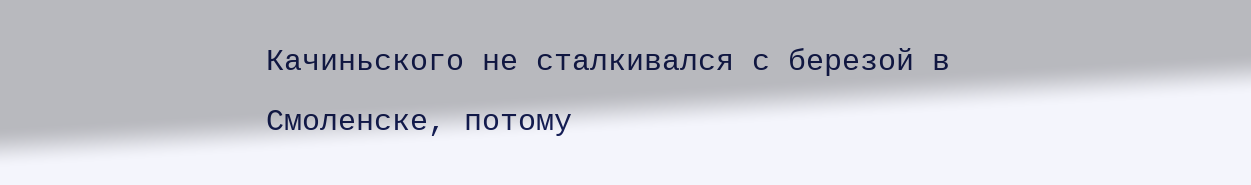Качиньского не сталкивался с березой в Смоленске, потому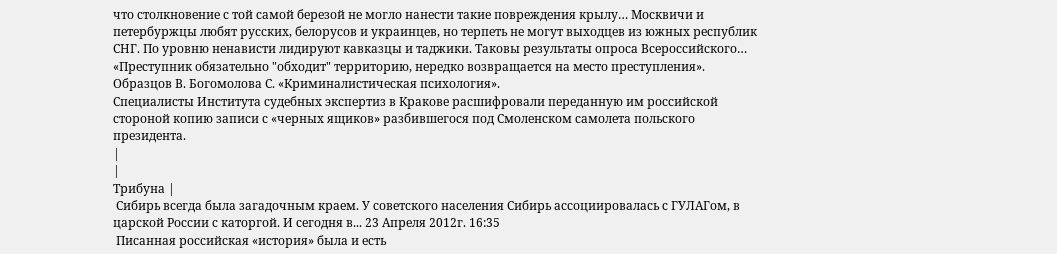что столкновение с той самой березой не могло нанести такие повреждения крылу… Москвичи и петербуржцы любят русских, белорусов и украинцев, но терпеть не могут выходцев из южных республик СНГ. По уровню ненависти лидируют кавказцы и таджики. Таковы результаты опроса Всероссийского…
«Преступник обязательно "обходит" территорию, нередко возвращается на место преступления».
Образцов В. Богомолова С. «Криминалистическая психология».
Специалисты Института судебных экспертиз в Кракове расшифровали переданную им российской стороной копию записи с «черных ящиков» разбившегося под Смоленском самолета польского президента.
|
|
Трибуна |
 Сибирь всегда была загадочным краем. У советского населения Сибирь ассоциировалась с ГУЛАГом, в царской России с каторгой. И сегодня в... 23 Апреля 2012г. 16:35
 Писанная российская «история» была и есть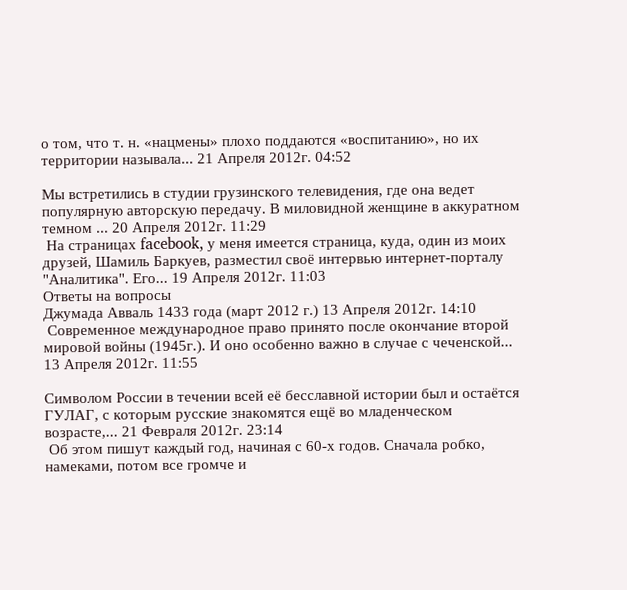о том, что т. н. «нацмены» плохо поддаются «воспитанию», но их территории называла... 21 Апреля 2012г. 04:52

Мы встретились в студии грузинского телевидения, где она ведет популярную авторскую передачу. В миловидной женщине в аккуратном темном ... 20 Апреля 2012г. 11:29
 На страницах facebook, у меня имеется cтраница, куда, один из моих друзей, Шамиль Баркуев, разместил своё интервью интернет-порталу "Аналитика". Его... 19 Апреля 2012г. 11:03
Ответы на вопросы
Джумада Авваль 1433 года (март 2012 г.) 13 Апреля 2012г. 14:10
 Современное международное право принято после окончание второй мировой войны (1945г.). И оно особенно важно в случае с чеченской... 13 Апреля 2012г. 11:55

Символом России в течении всей её бесславной истории был и остаётся ГУЛАГ, с которым русские знакомятся ещё во младенческом возрасте,... 21 Февраля 2012г. 23:14
 Об этом пишут каждый год, начиная с 60-х годов. Сначала робко, намеками, потом все громче и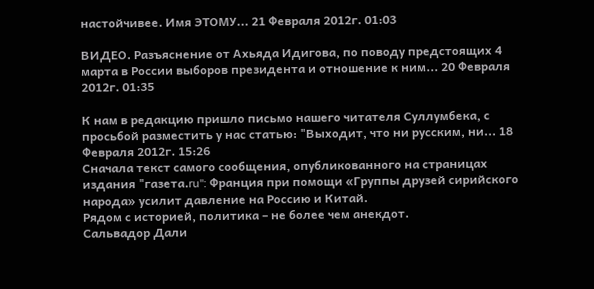настойчивее. Имя ЭТОМУ... 21 Февраля 2012г. 01:03

ВИДЕО. Разъяснение от Ахьяда Идигова, по поводу предстоящих 4 марта в России выборов президента и отношение к ним... 20 Февраля 2012г. 01:35

К нам в редакцию пришло письмо нашего читателя Суллумбека, с просьбой разместить у нас статью: "Выходит, что ни русским, ни... 18 Февраля 2012г. 15:26
Сначала текст самого сообщения, опубликованного на страницах издания "газета.ru": Франция при помощи «Группы друзей сирийского народа» усилит давление на Россию и Китай.
Рядом с историей, политика – не более чем анекдот.
Сальвадор Дали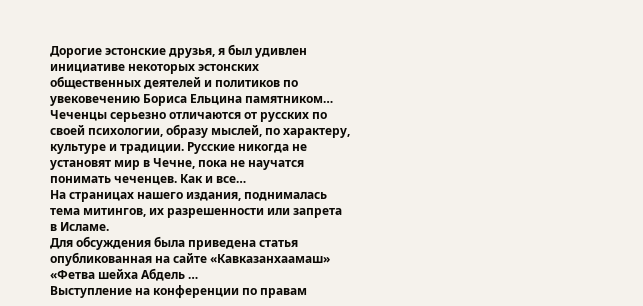Дорогие эстонские друзья, я был удивлен инициативе некоторых эстонских общественных деятелей и политиков по увековечению Бориса Ельцина памятником…
Чеченцы серьезно отличаются от русских по своей психологии, образу мыслей, по характеру, культуре и традиции. Русские никогда не установят мир в Чечне, пока не научатся понимать чеченцев. Как и все…
На страницах нашего издания, поднималась тема митингов, их разрешенности или запрета в Исламе.
Для обсуждения была приведена статья опубликованная на сайте «Кавказанхаамaш» «Фетва шейха Абдель …
Выступление на конференции по правам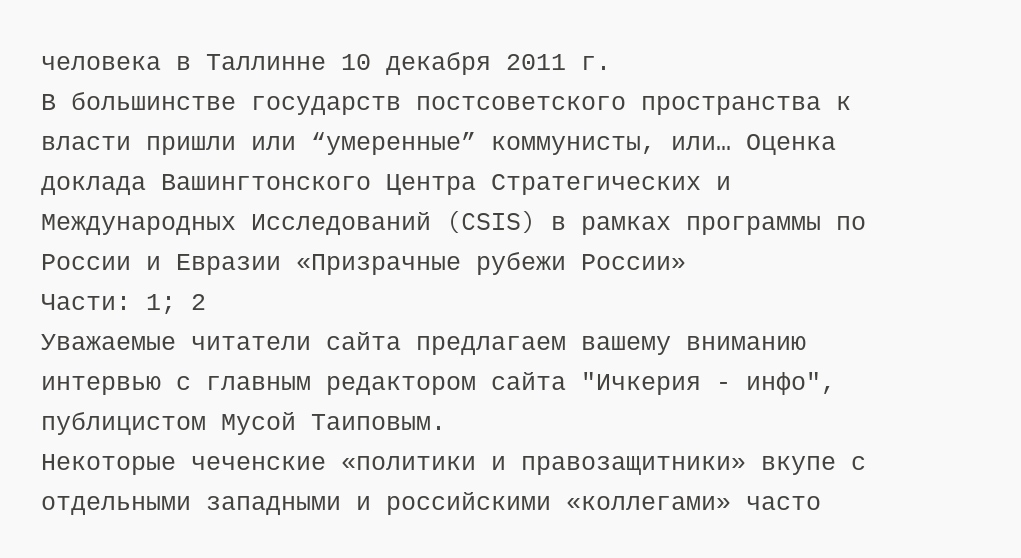человека в Таллинне 10 декабря 2011 г.
В большинстве государств постсоветского пространства к власти пришли или “умеренные” коммунисты, или… Оценка доклада Вашингтонского Центра Стратегических и Международных Исследований (CSIS) в рамках программы по России и Евразии «Призрачные рубежи России»
Части: 1; 2
Уважаемые читатели сайта предлагаем вашему вниманию интервью с главным редактором сайта "Ичкерия - инфо", публицистом Мусой Таиповым.
Некоторые чеченские «политики и правозащитники» вкупе с отдельными западными и российскими «коллегами» часто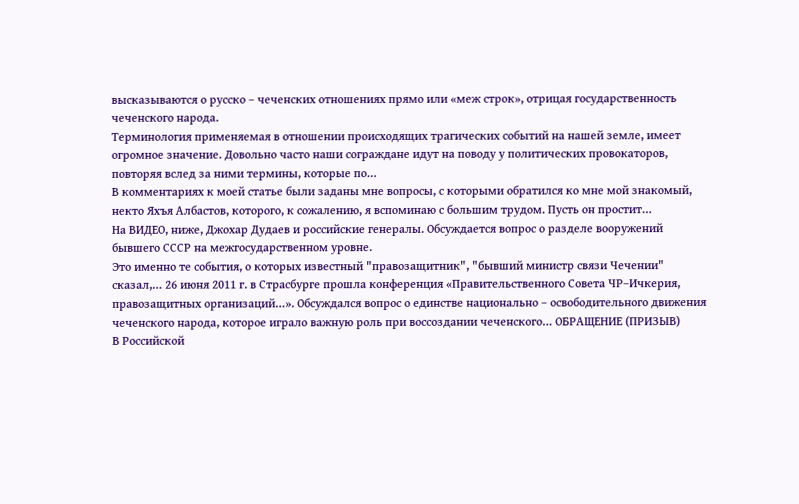высказываются о русско – чеченских отношениях прямо или «меж строк», отрицая государственность чеченского народа.
Терминология применяемая в отношении происходящих трагических событий на нашей земле, имеет огромное значение. Довольно часто наши сограждане идут на поводу у политических провокаторов, повторяя вслед за ними термины, которые по…
В комментариях к моей статье были заданы мне вопросы, с которыми обратился ко мне мой знакомый, некто Яхъя Албастов, которого, к сожалению, я вспоминаю с большим трудом. Пусть он простит…
На ВИДЕО, ниже, Джохар Дудаев и российские генералы. Oбсуждается вопрос о разделе вооружений бывшего СССР на межгосударственнoм уровне.
Это именно те события, о которых известный "правозащитник", "бывший министр связи Чечении" сказал,… 26 июня 2011 г. в Страсбурге прошла конференция «Правительственного Совета ЧР–Ичкерия, правозащитных организаций…». Обсуждался вопрос о единстве национально – освободительного движения чеченского народа, которое играло важную роль при воссоздании чеченского… ОБРАЩЕНИЕ (ПРИЗЫВ)
В Российской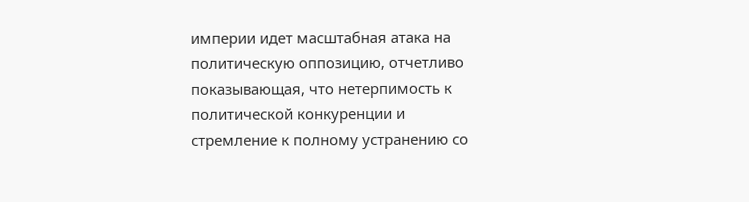империи идет масштабная атака на политическую оппозицию, отчетливо показывающая, что нетерпимость к политической конкуренции и стремление к полному устранению со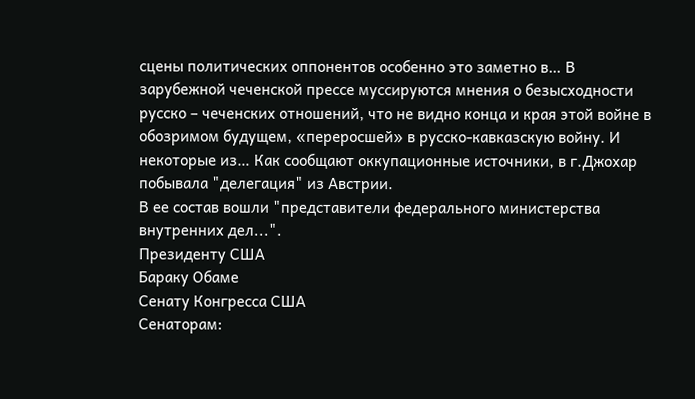сцены политических оппонентов особенно это заметно в… В зарубежной чеченской прессе муссируются мнения о безысходности русско – чеченских отношений, что не видно конца и края этой войне в обозримом будущем, «переросшей» в русско-кавказскую войну. И некоторые из… Как сообщают оккупационные источники, в г.Джохар побывала "делегация" из Австрии.
В ее состав вошли "представители федерального министерства внутренних дел...".
Президенту СШA
Бараку Обаме
Сенату Конгресса США
Сенаторам: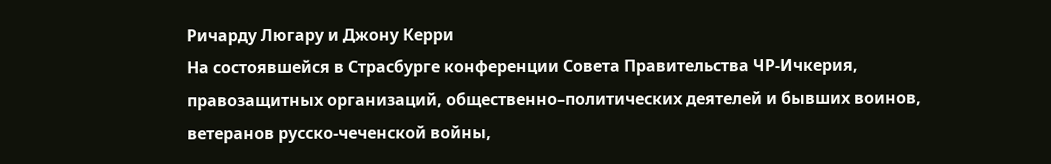Ричарду Люгару и Джону Керри
На состоявшейся в Страсбурге конференции Совета Правительства ЧР-Ичкерия, правозащитных организаций, общественно–политических деятелей и бывших воинов, ветеранов русско-чеченской войны,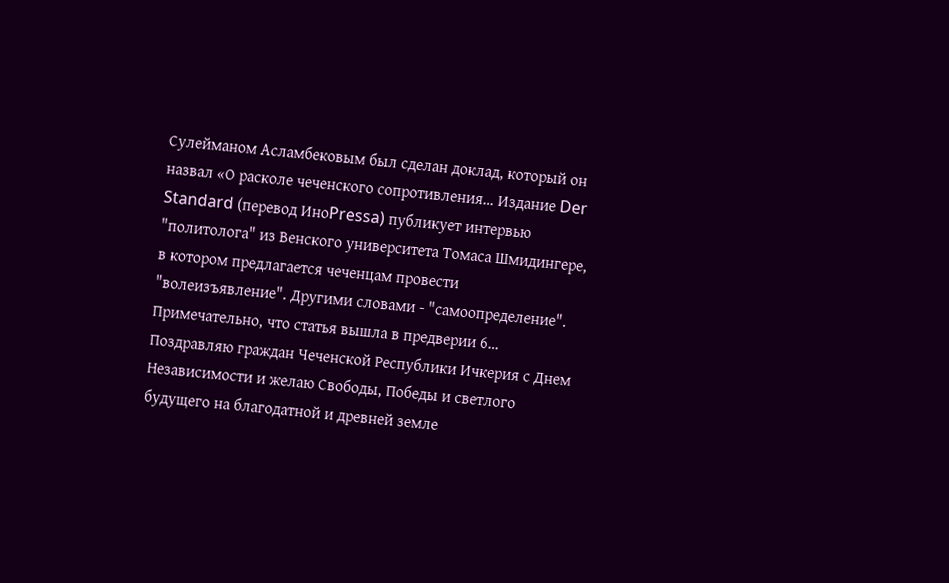Сулейманом Асламбековым был сделан доклад, который он назвал «О расколе чеченского сопротивления… Издание Der Standard (перевод ИноPressa) публикует интервью "политолога" из Венского университета Томаса Шмидингере, в котором предлагаетcя чеченцам провести "волеизъявление". Другими словами - "самоопределение". Примечательно, что статья вышла в предверии 6… Поздравляю граждан Чеченской Республики Ичкерия с Днем Независимости и желаю Свободы, Победы и светлого будущего на благодатной и древней земле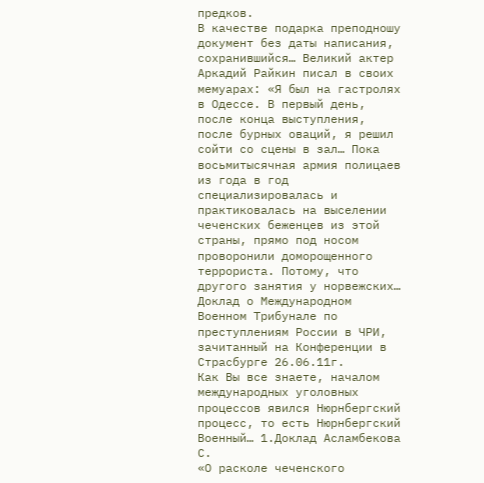предков.
В качестве подарка преподношу документ без даты написания, сохранившийся… Великий актер Аркадий Райкин писал в своих мемуарах: «Я был на гастролях в Одессе. В первый день, после конца выступления, после бурных оваций, я решил сойти со сцены в зал… Пока восьмитысячная армия полицаев из года в год специализировалась и практиковалась на выселении чеченских беженцев из этой страны, прямо под носом проворонили доморощенного террориста. Потому, что другого занятия у норвежских… Доклад о Международном Военном Трибунале по преступлениям России в ЧРИ, зачитанный на Конференции в Страсбурге 26.06.11г.
Как Вы все знаете, началом международных уголовных процессов явился Нюрнбергский процесс, то есть Нюрнбергский Военный… 1.Доклад Асламбекова С.
«О расколе чеченского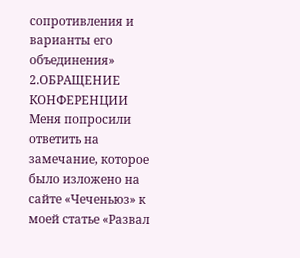сопротивления и варианты его объединения»
2.ОБРАЩЕНИЕ КОНФЕРЕНЦИИ
Меня попросили ответить на замечание, которое было изложено на сайте «Чеченьюз» к моей статье «Развал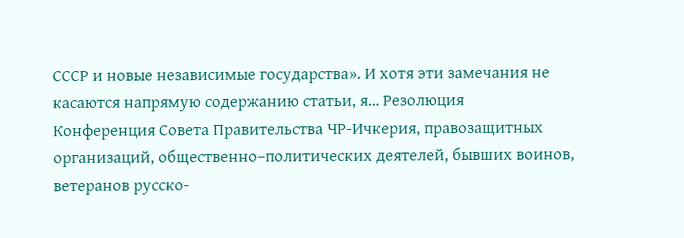СССР и новые независимые государства». И хотя эти замечания не касаются напрямую содержанию статьи, я… Резолюция
Конференция Совета Правительства ЧР-Ичкерия, правозащитных организаций, общественно–политических деятелей, бывших воинов, ветеранов русско-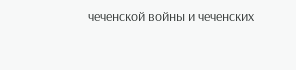чеченской войны и чеченских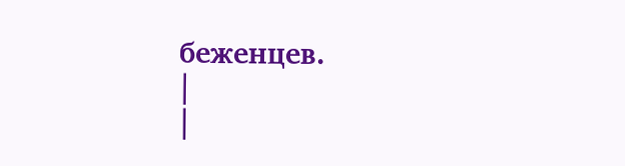беженцев.
|
|